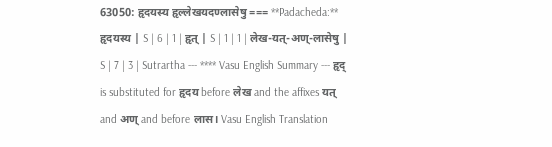63050: हृदयस्य हृल्लेखयदण्लासेषु === **Padacheda:** हृदयस्य | S | 6 | 1 | हृत् | S | 1 | 1 | लेख-यत्-अण्-लासेषु | S | 7 | 3 | Sutrartha --- **** Vasu English Summary --- हृद् is substituted for हृदय before लेख and the affixes यत् and अण् and before लास। Vasu English Translation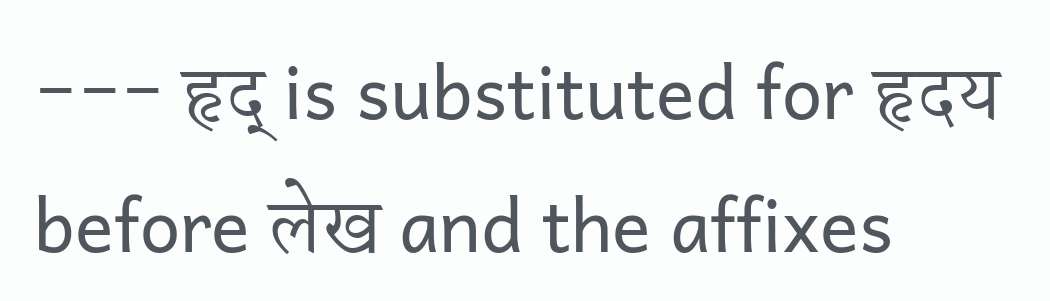--- हृद् is substituted for हृदय before लेख and the affixes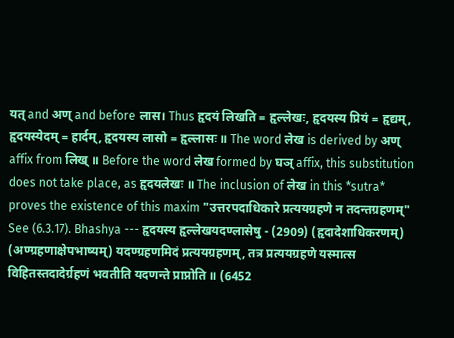यत् and अण् and before लास। Thus हृदयं लिखति = हृल्लेखः, हृदयस्य प्रियं = हृद्यम्, हृदयस्येदम् = हार्दम्, हृदयस्य लासो = हृल्लासः ॥ The word लेख is derived by अण् affix from लिख् ॥ Before the word लेख formed by घञ् affix, this substitution does not take place, as हृदयलेखः ॥ The inclusion of लेख in this *sutra* proves the existence of this maxim "उत्तरपदाधिकारे प्रत्ययग्रहणे न तदन्तग्रहणम्" See (6.3.17). Bhashya --- हृदयस्य हृल्लेखयदण्लासेषु - (2909) (हृदादेशाधिकरणम्) (अण्ग्रहणाक्षेपभाष्यम्) यदण्ग्रहणमिदं प्रत्ययग्रहणम्, तत्र प्रत्ययग्रहणे यस्मात्स विहितस्तदादेर्ग्रहणं भवतीति यदणन्ते प्राप्नोति ॥ (6452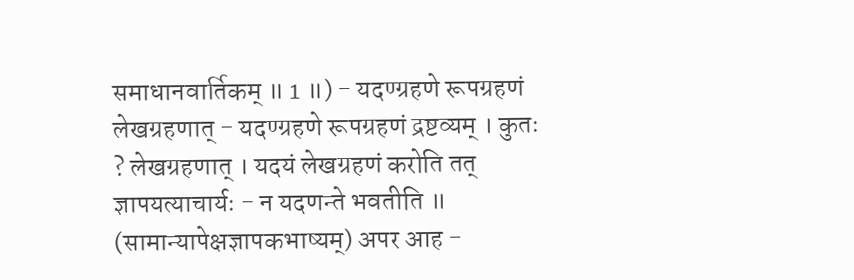समाधानवार्तिकम् ॥ 1 ॥) - यदण्ग्रहणे रूपग्रहणं लेखग्रहणात् - यदण्ग्रहणे रूपग्रहणं द्रष्टव्यम् । कुतः ? लेखग्रहणात् । यदयं लेखग्रहणं करोति तत् ज्ञापयत्याचार्यः - न यदणन्ते भवतीति ॥ (सामान्यापेक्षज्ञापकभाष्यम्) अपर आह -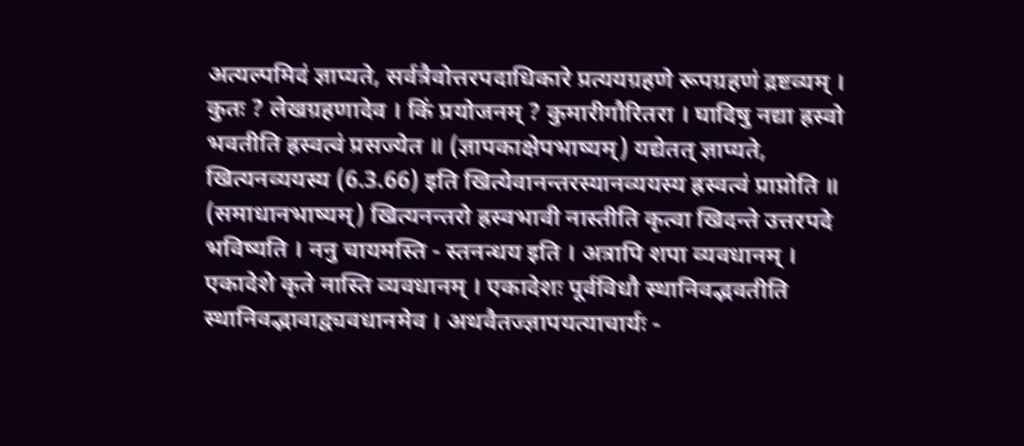अत्यल्पमिदं ज्ञाप्यते, सर्वत्रैवोत्तरपदाधिकारे प्रत्ययग्रहणे रूपग्रहणं द्रष्टव्यम् । कुतः ? लेखग्रहणादेव । किं प्रयोजनम् ? कुमारीगौरितरा । घादिषु नद्या ह्रस्वो भवतीति ह्रस्वत्वं प्रसज्येत ॥ (ज्ञापकाक्षेपभाष्यम्) यद्येतत् ज्ञाप्यते, खित्यनव्ययस्य (6.3.66) इति खित्येवानन्तरस्यानव्ययस्य ह्रस्वत्वं प्राप्नोति ॥ (समाधानभाष्यम्) खित्यनन्तरो ह्रस्वभावी नास्तीति कृत्वा खिदन्ते उत्तरपदे भविष्यति । ननु चायमस्ति - स्तनन्धय इति । अत्रापि शपा व्यवधानम् । एकादेशे कृते नास्ति व्यवधानम् । एकादेशः पूर्वविधौ स्थानिवद्भवतीति स्थानिवद्भावाद्व्यवधानमेव । अथवैतज्ज्ञापयत्याचार्यः -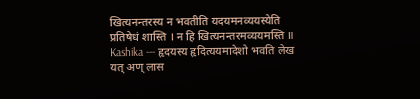खित्यनन्तरस्य न भवतीति यदयमनव्ययस्येति प्रतिषेधं शास्ति । न हि खित्यनन्तरमव्ययमस्ति ॥ Kashika --- हृदयस्य हृदित्ययमादेशो भवति लेख यत् अण् लास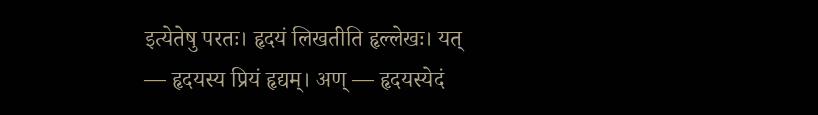इत्येतेषु परतः। हृदयं लिखतीति हृल्लेखः। यत् — हृदयस्य प्रियं हृद्यम्। अण् — हृदयस्येदं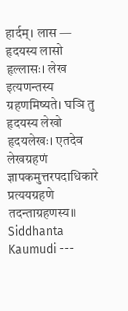हार्दम्। लास — हृदयस्य लासो हृल्लासः। लेख इत्यणन्तस्य ग्रहणमिष्यते। घञि तु हृदयस्य लेखो हृदयलेखः। एतदेव लेखग्रहणं ज्ञापकमुत्तरपदाधिकारे प्रत्ययग्रहणे तदन्ताग्रहणस्य॥ Siddhanta Kaumudi ---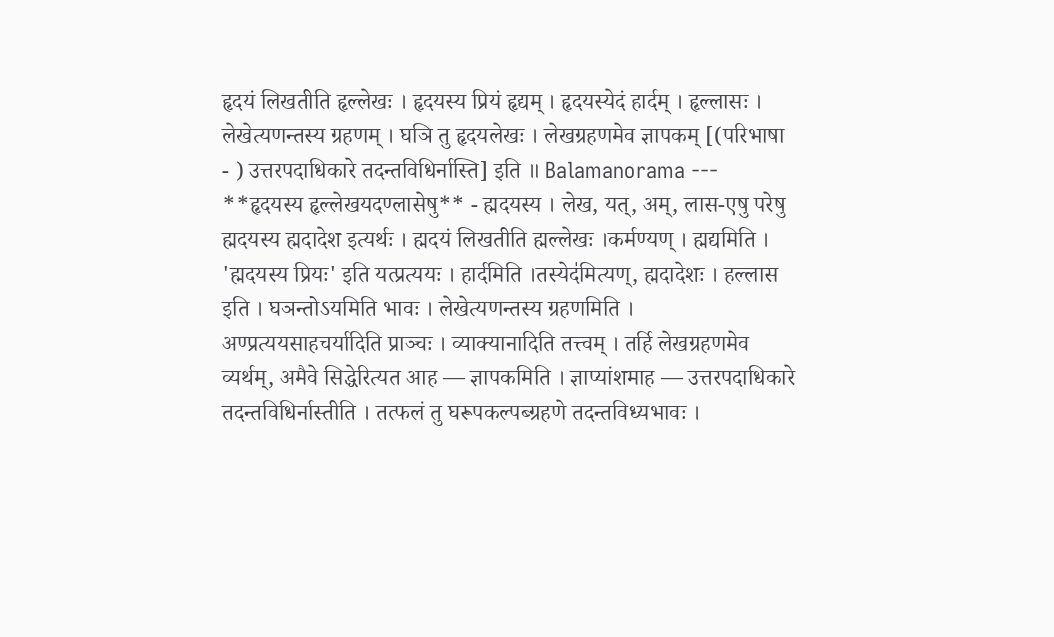हृदयं लिखतीति हृल्लेखः । हृदयस्य प्रियं हृद्यम् । हृदयस्येदं हार्दम् । हृल्लासः । लेखेत्यणन्तस्य ग्रहणम् । घञि तु हृदयलेखः । लेखग्रहणमेव ज्ञापकम् [(परिभाषा - ) उत्तरपदाधिकारे तदन्तविधिर्नास्ति] इति ॥ Balamanorama --- **हृदयस्य हृल्लेखयदण्लासेषु** - ह्मदयस्य । लेख, यत्, अम्, लास-एषु परेषु ह्मदयस्य ह्मदादेश इत्यर्थः । ह्मदयं लिखतीति ह्मल्लेखः ।कर्मण्यण् । ह्मद्यमिति । 'ह्मदयस्य प्रियः' इति यत्प्रत्ययः । हार्दमिति ।तस्येद॑मित्यण्, ह्मदादेशः । हल्लास इति । घञन्तोऽयमिति भावः । लेखेत्यणन्तस्य ग्रहणमिति । अण्प्रत्ययसाहचर्यादिति प्राञ्चः । व्याक्यानादिति तत्त्वम् । तर्हि लेखग्रहणमेव व्यर्थम्, अमैवे सिद्धेरित्यत आह — ज्ञापकमिति । ज्ञाप्यांशमाह — उत्तरपदाधिकारे तदन्तविधिर्नास्तीति । तत्फलं तु घरूपकल्पब्ग्रहणे तदन्तविध्यभावः ।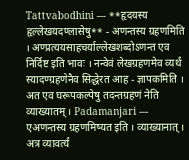Tattvabodhini --- **हृदयस्य हृल्लेखयदण्लासेषु** - अणन्तस्य ग्रहणमिति । अण्प्रत्ययसाहचर्याल्लेखशब्दोऽणन्त एव निर्दिष्ट इति भावः । नन्वेवं लेखग्रहणमेव व्यर्थं स्यादण्ग्रहणेनैव सिद्धेरत आह - ज्ञापकमिति । अत एव घरूपकल्पेषु तदन्तग्रहणं नेति व्याख्यातम् । Padamanjari --- एअणन्तस्य ग्रहणमिष्यत इति । व्याख्यानात् । अत्र व्यावर्त्यं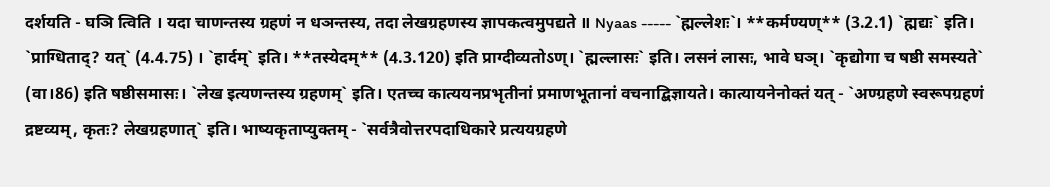दर्शयति - घञि त्विति । यदा चाणन्तस्य ग्रहणं न धञन्तस्य, तदा लेखग्रहणस्य ज्ञापकत्वमुपद्यते ॥ Nyaas ----- `ह्मल्लेशः`। **कर्मण्यण्** (3.2.1) `ह्मद्यः` इति। `प्राग्धिताद्? यत्` (4.4.75) । `हार्दम्` इति। **तस्येदम्** (4.3.120) इति प्राग्दीव्यतोऽण्। `ह्मल्लासः` इति। लसनं लासः, भावे घञ्। `कृद्योगा च षष्ठी समस्यते` (वा।86) इति षष्ठीसमासः। `लेख इत्यणन्तस्य ग्रहणम्` इति। एतच्च कात्ययनप्रभृतीनां प्रमाणभूतानां वचनाद्बिज्ञायते। कात्यायनेनोक्तं यत् - `अण्ग्रहणे स्वरूपग्रहणं द्रष्टव्यम्, कृतः? लेखग्रहणात्` इति। भाष्यकृताप्युक्तम् - `सर्वत्रैवोत्तरपदाधिकारे प्रत्ययग्रहणे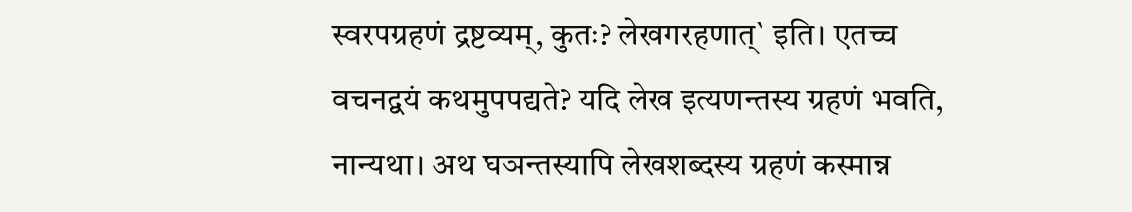स्वरपग्रहणं द्रष्टव्यम्, कुतः? लेखगरहणात्` इति। एतच्च वचनद्वयं कथमुपपद्यते? यदि लेख इत्यणन्तस्य ग्रहणं भवति, नान्यथा। अथ घञन्तस्यापि लेखशब्दस्य ग्रहणं कस्मान्न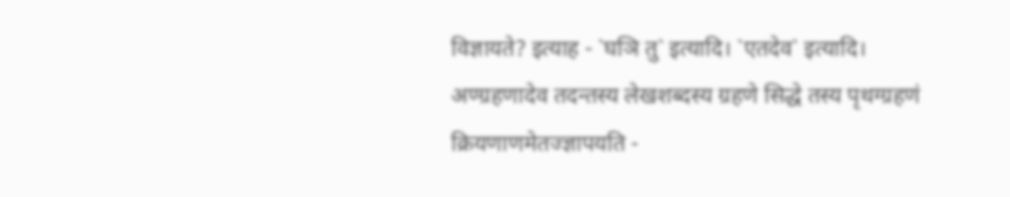विज्ञायते? इत्याह - `घञि तु` इत्यादि। `एतदेव` इत्यादि। अण्ग्रहणादेव तदन्तस्य लेखशब्दस्य ग्रहणे सिद्धे तस्य पृथग्ग्रहणं क्रियणाणमेतज्ज्ञापयति -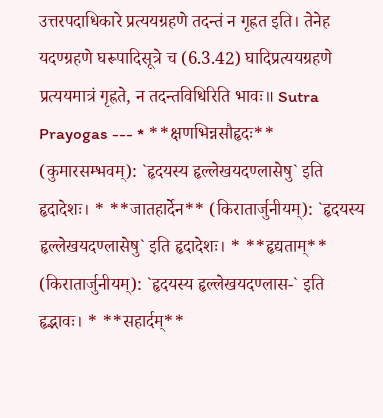उत्तरपदाधिकारे प्रत्ययग्रहणे तदन्तं न गृह्रत इति। तेनेह यदण्ग्रहणे घरूपादिसूत्रे च (6.3.42) घादिप्रत्ययग्रहणे प्रत्ययमात्रं गृह्रते, न तदन्तविधिरिति भावः॥ Sutra Prayogas --- * **क्षणभिन्नसौहृदः** (कुमारसम्भवम्): `हृदयस्य हृल्लेखयदण्लासेषु` इति हृदादेशः। * **जातहार्देन** (किरातार्जुनीयम्): `हृदयस्य हृल्लेखयदण्लासेषु` इति हृदादेशः। * **हृद्यताम्** (किरातार्जुनीयम्): `हृदयस्य हृल्लेखयदण्लास-` इति हृद्भावः। * **सहार्दम्**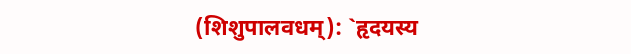(शिशुपालवधम्): `हृदयस्य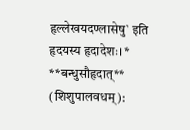हृल्लेखयदण्लासेषु` इति हृदयस्य हृदादेशः। * **बन्धुसौहृदात्** (शिशुपालवधम्):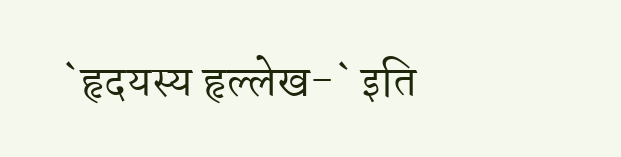`हृदयस्य हृल्लेख-` इति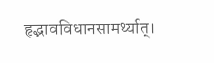हृद्भावविधानसामर्थ्यात्।